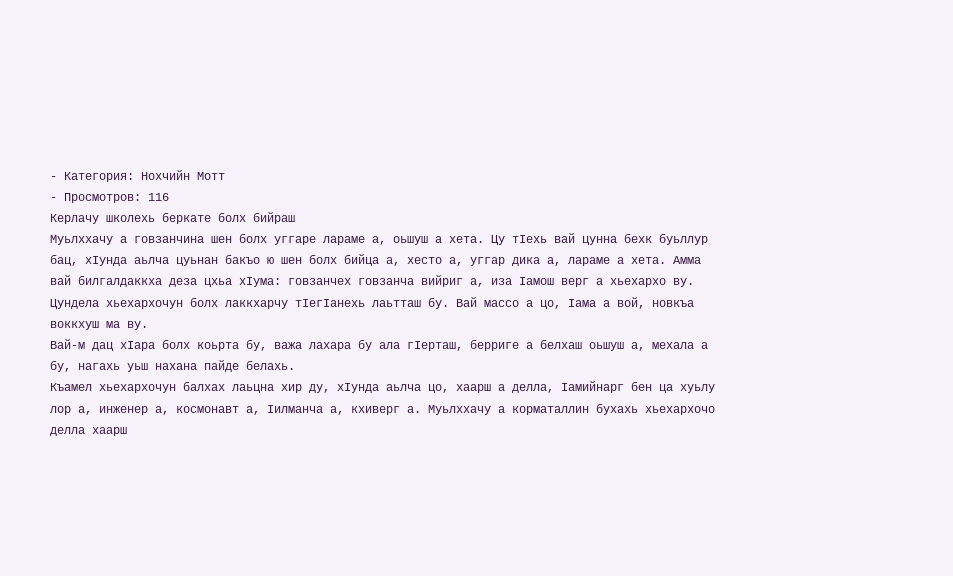- Категория: Нохчийн Мотт
- Просмотров: 116
Керлачу школехь беркате болх бийраш
Муьлххачу а говзанчина шен болх уггаре лараме а, оьшуш а хета. Цу тIехь вай цунна бехк буьллур бац, хIунда аьлча цуьнан бакъо ю шен болх бийца а, хесто а, уггар дика а, лараме а хета. Амма вай билгалдаккха деза цхьа хIума: говзанчех говзанча вийриг а, иза Iамош верг а хьехархо ву. Цундела хьехархочун болх лаккхарчу тIегIанехь лаьтташ бу. Вай массо а цо, Iама а вой, новкъа воккхуш ма ву.
Вай-м дац хIара болх коьрта бу, важа лахара бу ала гIерташ, берриге а белхаш оьшуш а, мехала а бу, нагахь уьш нахана пайде белахь.
Къамел хьехархочун балхах лаьцна хир ду, хIунда аьлча цо, хаарш а делла, Iамийнарг бен ца хуьлу лор а, инженер а, космонавт а, Iилманча а, кхиверг а. Муьлххачу а корматаллин бухахь хьехархочо делла хаарш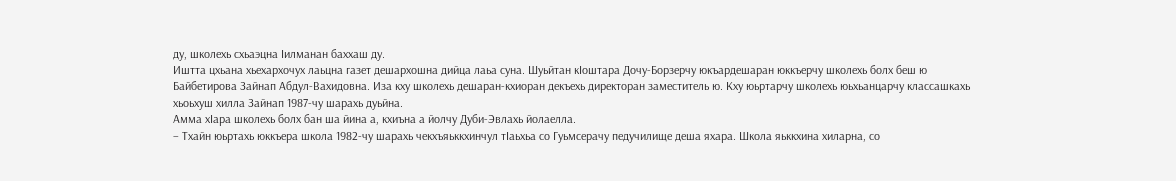ду, школехь схьаэцна Iилманан баххаш ду.
Иштта цхьана хьехархочух лаьцна газет дешархошна дийца лаьа суна. Шуьйтан кIоштара Дочу-Борзерчу юкъардешаран юккъерчу школехь болх беш ю Байбетирова Зайнап Абдул-Вахидовна. Иза кху школехь дешаран-кхиоран декъехь директоран заместитель ю. Кху юьртарчу школехь юьхьанцарчу классашкахь хьоьхуш хилла Зайнап 1987-чу шарахь дуьйна.
Амма хIара школехь болх бан ша йина а, кхиъна а йолчу Дуби-Эвлахь йолаелла.
– Тхайн юьртахь юккъера школа 1982-чу шарахь чекхъяьккхинчул тIаьхьа со Гуьмсерачу педучилище деша яхара. Школа яьккхина хиларна, со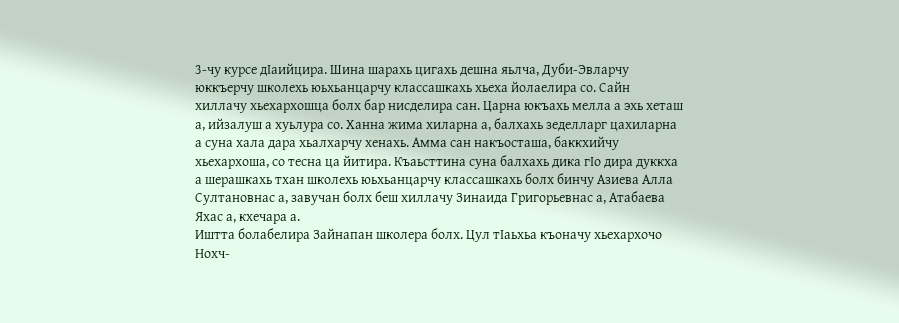3-чу курсе дIаийцира. Шина шарахь цигахь дешна яьлча, Дуби-Эвларчу юккъерчу школехь юьхьанцарчу классашкахь хьеха йолаелира со. Сайн хиллачу хьехархошца болх бар нисделира сан. Царна юкъахь мелла а эхь хеташ а, ийзалуш а хуьлура со. Ханна жима хиларна а, балхахь зеделларг цахиларна а суна хала дара хьалхарчу хенахь. Амма сан накъосташа, баккхийчу хьехархоша, со тесна ца йитира. Къаьсттина суна балхахь дика гIо дира дуккха а шерашкахь тхан школехь юьхьанцарчу классашкахь болх бинчу Азиева Алла Султановнас а, завучан болх беш хиллачу Зинаида Григорьевнас а, Атабаева Яхас а, кхечара а.
Иштта болабелира Зайнапан школера болх. Цул тIаьхьа къоначу хьехархочо Нохч-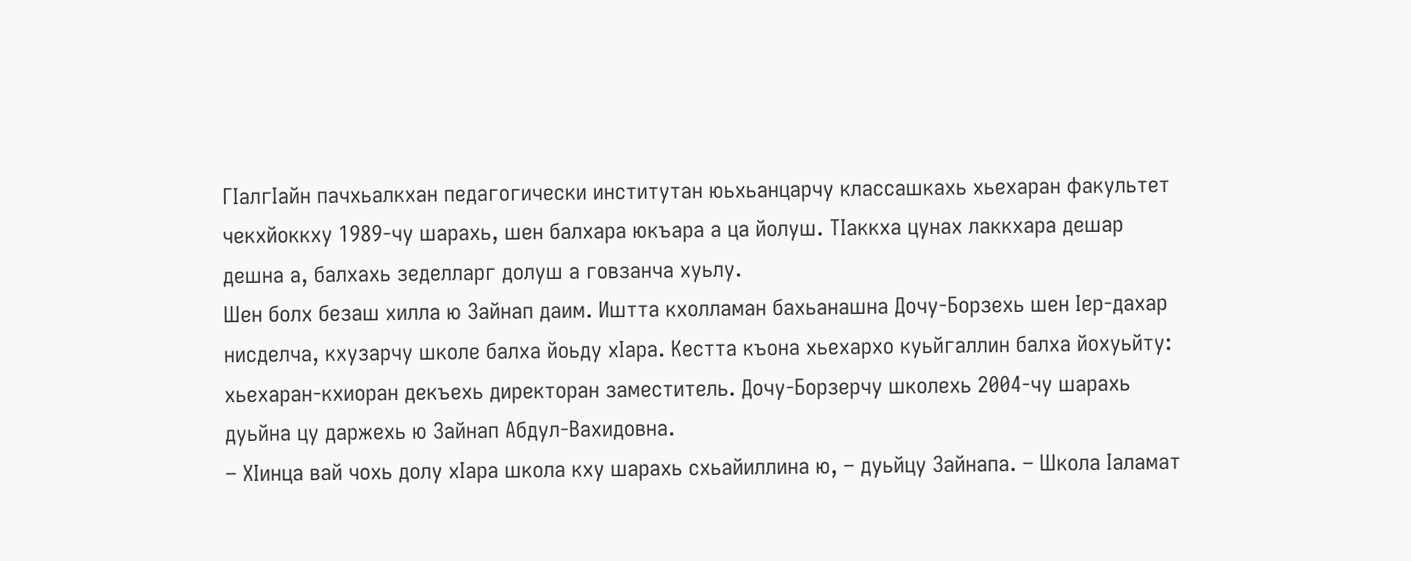ГIалгIайн пачхьалкхан педагогически институтан юьхьанцарчу классашкахь хьехаран факультет чекхйоккху 1989-чу шарахь, шен балхара юкъара а ца йолуш. ТIаккха цунах лаккхара дешар дешна а, балхахь зеделларг долуш а говзанча хуьлу.
Шен болх безаш хилла ю Зайнап даим. Иштта кхолламан бахьанашна Дочу-Борзехь шен Iер-дахар нисделча, кхузарчу школе балха йоьду хIара. Кестта къона хьехархо куьйгаллин балха йохуьйту: хьехаран-кхиоран декъехь директоран заместитель. Дочу-Борзерчу школехь 2004-чу шарахь дуьйна цу даржехь ю Зайнап Абдул-Вахидовна.
– ХIинца вай чохь долу хIара школа кху шарахь схьайиллина ю, – дуьйцу Зайнапа. – Школа Iаламат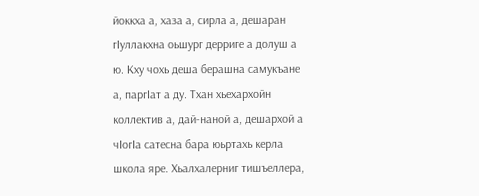йоккха а, хаза а, сирла а, дешаран гIуллакхна оьшург дерриге а долуш а ю. Кху чохь деша берашна самукъане а, паргIат а ду. Тхан хьехархойн коллектив а, дай-наной а, дешархой а чIогIа сатесна бара юьртахь керла школа яре. Хьалхалерниг тишъеллера,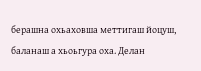берашна охьаховша меттигаш йоцуш, баланаш а хьоьгура оха. Делан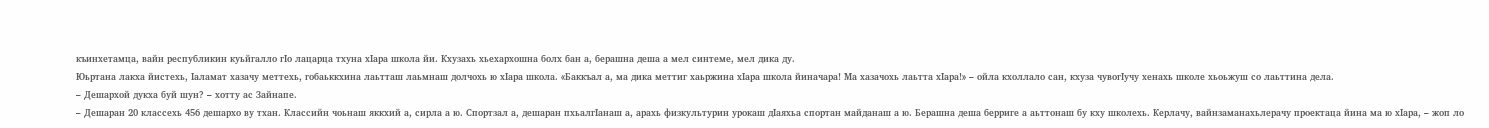къинхетамца, вайн республикин куьйгалло гIо лацарца тхуна хIара школа йи. Кхузахь хьехархошна болх бан а, берашна деша а мел синтеме, мел дика ду.
Юьртана лакха йистехь, Iаламат хазачу меттехь, гобаьккхина лаьтташ лаьмнаш долчохь ю хIара школа. «Баккъал а, ма дика меттиг хаьржина хIара школа йиначара! Ма хазачохь лаьтта хIара!» – ойла кхоллало сан, кхуза чувогIучу хенахь школе хьоьжуш со лаьттина дела.
– Дешархой дукха буй шун? – хотту ас Зайнапе.
– Дешаран 20 классехь 456 дешархо ву тхан. Классийн чоьнаш яккхий а, сирла а ю. Спортзал а, дешаран пхьалгIанаш а, арахь физкультурин урокаш дIаяхьа спортан майданаш а ю. Берашна деша берриге а аьттонаш бу кху школехь. Керлачу, вайнзаманахьлерачу проектаца йина ма ю хIара, – жоп ло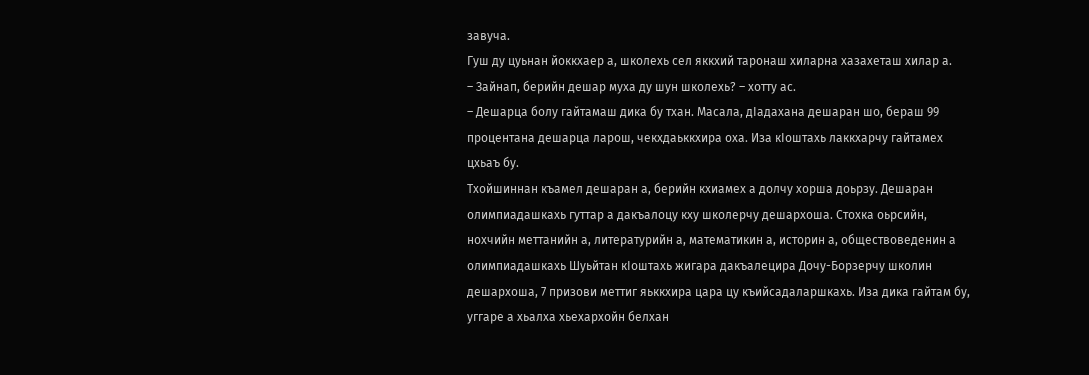завуча.
Гуш ду цуьнан йоккхаер а, школехь сел яккхий таронаш хиларна хазахеташ хилар а.
– Зайнап, берийн дешар муха ду шун школехь? – хотту ас.
– Дешарца болу гайтамаш дика бу тхан. Масала, дIадахана дешаран шо, бераш 99 процентана дешарца ларош, чекхдаьккхира оха. Иза кIоштахь лаккхарчу гайтамех цхьаъ бу.
Тхойшиннан къамел дешаран а, берийн кхиамех а долчу хорша доьрзу. Дешаран олимпиадашкахь гуттар а дакъалоцу кху школерчу дешархоша. Стохка оьрсийн, нохчийн меттанийн а, литературийн а, математикин а, историн а, обществоведенин а олимпиадашкахь Шуьйтан кIоштахь жигара дакъалецира Дочу-Борзерчу школин дешархоша, 7 призови меттиг яьккхира цара цу къийсадаларшкахь. Иза дика гайтам бу, уггаре а хьалха хьехархойн белхан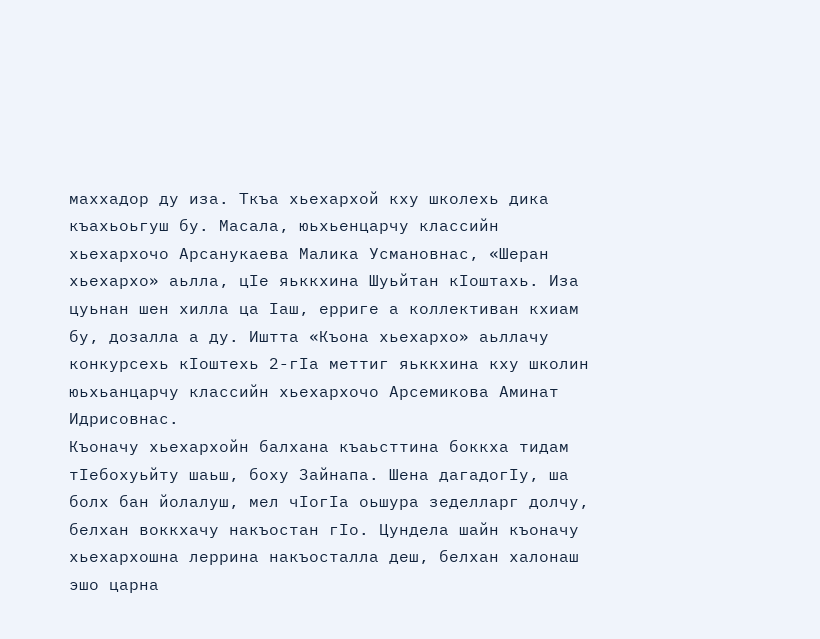маххадор ду иза. Ткъа хьехархой кху школехь дика къахьоьгуш бу. Масала, юьхьенцарчу классийн хьехархочо Арсанукаева Малика Усмановнас, «Шеран хьехархо» аьлла, цIе яьккхина Шуьйтан кIоштахь. Иза цуьнан шен хилла ца Iаш, ерриге а коллективан кхиам бу, дозалла а ду. Иштта «Къона хьехархо» аьллачу конкурсехь кIоштехь 2-гIа меттиг яьккхина кху школин юьхьанцарчу классийн хьехархочо Арсемикова Аминат Идрисовнас.
Къоначу хьехархойн балхана къаьсттина боккха тидам тIебохуьйту шаьш, боху Зайнапа. Шена дагадогIу, ша болх бан йолалуш, мел чIогIа оьшура зеделларг долчу, белхан воккхачу накъостан гIо. Цундела шайн къоначу хьехархошна леррина накъосталла деш, белхан халонаш эшо царна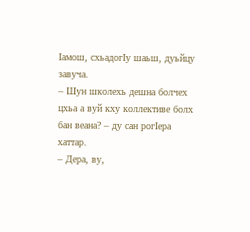Iамош, схьадогIу шаьш, дуьйцу завуча.
– Шун школехь дешна болчех цхьа а вуй кху коллективе болх бан веана? – ду сан рогIера хаттар.
– Дера, ву,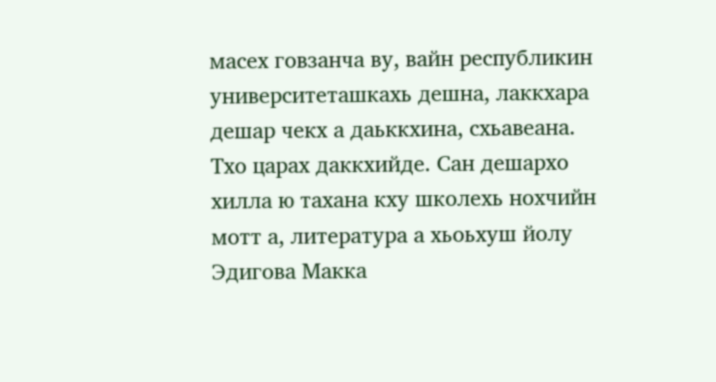масех говзанча ву, вайн республикин университеташкахь дешна, лаккхара дешар чекх а даьккхина, схьавеана. Тхо царах даккхийде. Сан дешархо хилла ю тахана кху школехь нохчийн мотт а, литература а хьоьхуш йолу Эдигова Макка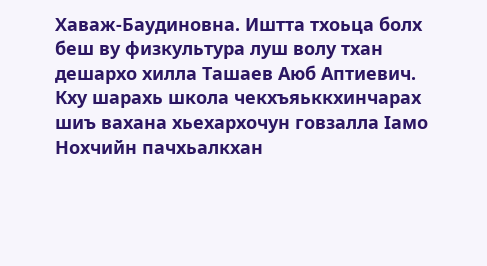Хаваж-Баудиновна. Иштта тхоьца болх беш ву физкультура луш волу тхан дешархо хилла Ташаев Аюб Аптиевич.
Кху шарахь школа чекхъяьккхинчарах шиъ вахана хьехархочун говзалла Iамо Нохчийн пачхьалкхан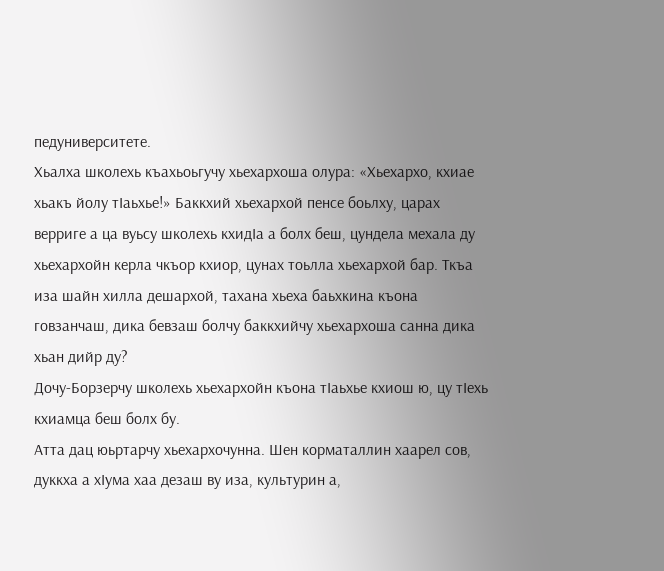педуниверситете.
Хьалха школехь къахьоьгучу хьехархоша олура: «Хьехархо, кхиае хьакъ йолу тIаьхье!» Баккхий хьехархой пенсе боьлху, царах верриге а ца вуьсу школехь кхидIа а болх беш, цундела мехала ду хьехархойн керла чкъор кхиор, цунах тоьлла хьехархой бар. Ткъа иза шайн хилла дешархой, тахана хьеха баьхкина къона говзанчаш, дика бевзаш болчу баккхийчу хьехархоша санна дика хьан дийр ду?
Дочу-Борзерчу школехь хьехархойн къона тIаьхье кхиош ю, цу тIехь кхиамца беш болх бу.
Атта дац юьртарчу хьехархочунна. Шен корматаллин хаарел сов, дуккха а хIума хаа дезаш ву иза, культурин а,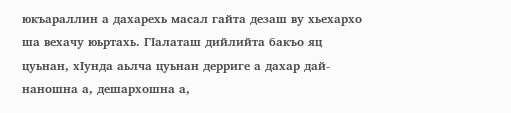юкъараллин а дахарехь масал гайта дезаш ву хьехархо ша вехачу юьртахь. ГIалаташ дийлийта бакъо яц цуьнан, хIунда аьлча цуьнан дерриге а дахар дай-наношна а, дешархошна а,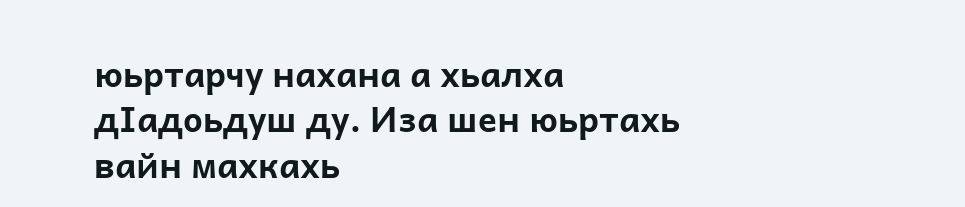юьртарчу нахана а хьалха дIадоьдуш ду. Иза шен юьртахь вайн махкахь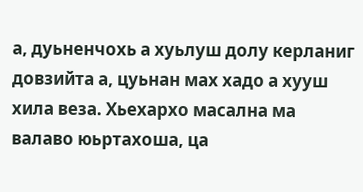а, дуьненчохь а хуьлуш долу керланиг довзийта а, цуьнан мах хадо а хууш хила веза. Хьехархо масална ма валаво юьртахоша, ца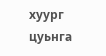хуург цуьнга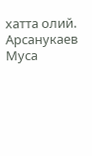хатта олий.
Арсанукаев Муса